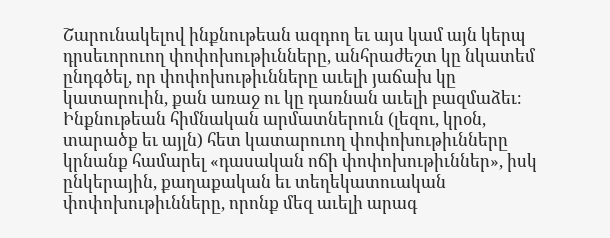Շարունակելով ինքնութեան ազդող եւ այս կամ այն կերպ դրսեւորուող փոփոխութիւնները, անհրաժեշտ կը նկատեմ ընդգծել, որ փոփոխութիւնները աւելի յաճախ կը կատարուին, քան առաջ ու կը դառնան աւելի բազմաձեւ։ Ինքնութեան հիմնական արմատներուն (լեզու, կրօն, տարածք եւ այլն) հետ կատարուող փոփոխութիւնները կրնանք համարել «դասական ոճի փոփոխութիւններ», իսկ ընկերային, քաղաքական եւ տեղեկատուական փոփոխութիւնները, որոնք մեզ աւելի արագ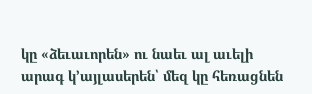կը «ձեւաւորեն» ու նաեւ ալ աւելի արագ կ’այլասերեն՝ մեզ կը հեռացնեն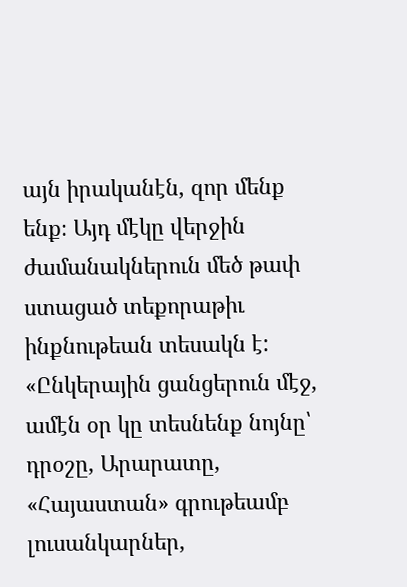այն իրականէն, զոր մենք ենք։ Այդ մէկը վերջին ժամանակներուն մեծ թափ ստացած տեքորաթիւ ինքնութեան տեսակն է:
«Ընկերային ցանցերուն մէջ, ամէն օր կը տեսնենք նոյնը՝ դրօշը, Արարատը, «Հայաստան» գրութեամբ լուսանկարներ,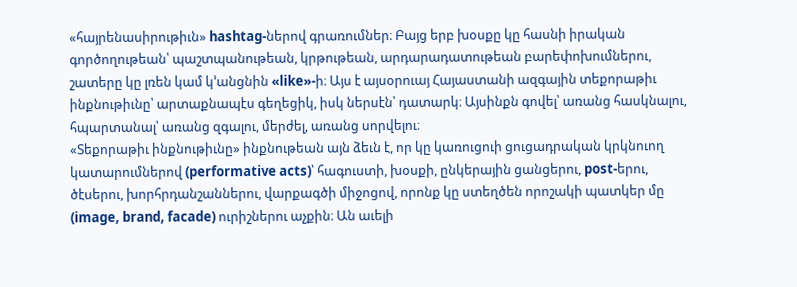«հայրենասիրութիւն» hashtag-ներով գրառումներ։ Բայց երբ խօսքը կը հասնի իրական գործողութեան՝ պաշտպանութեան, կրթութեան, արդարադատութեան բարեփոխումներու, շատերը կը լռեն կամ կ’անցնին «like»-ի։ Այս է այսօրուայ Հայաստանի ազգային տեքորաթիւ ինքնութիւնը՝ արտաքնապէս գեղեցիկ, իսկ ներսէն՝ դատարկ։ Այսինքն գովել՝ առանց հասկնալու, հպարտանալ՝ առանց զգալու, մերժել, առանց սորվելու։
«Տեքորաթիւ ինքնութիւնը» ինքնութեան այն ձեւն է, որ կը կառուցուի ցուցադրական կրկնուող կատարումներով (performative acts)՝ հագուստի, խօսքի, ընկերային ցանցերու, post-երու, ծէսերու, խորհրդանշաններու, վարքագծի միջոցով, որոնք կը ստեղծեն որոշակի պատկեր մը (image, brand, facade) ուրիշներու աչքին։ Ան աւելի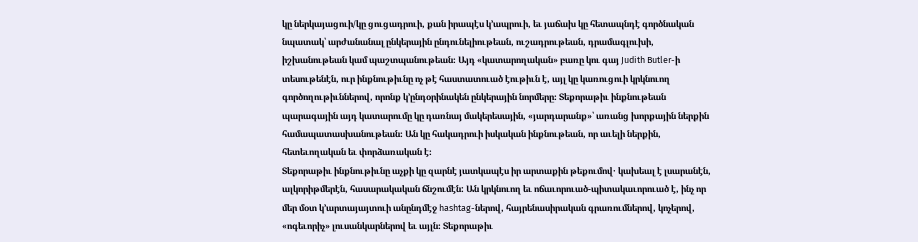կը ներկայացուի/կը ցուցադրուի, քան իրապէս կ’ապրուի, եւ յաճախ կը հետապնդէ գործնական նպատակ՝ արժանանալ ընկերային ընդունելիութեան, ուշադրութեան, դրամագլուխի, իշխանութեան կամ պաշտպանութեան։ Այդ «կատարողական» բառը կու գայ Judith Butler-ի տեսութենէն, ուր ինքնութիւնը ոչ թէ հաստատուած էութիւն է, այլ կը կառուցուի կրկնուող գործողութիւններով, որոնք կ’ընդօրինակեն ընկերային նորմերը։ Տեքորաթիւ ինքնութեան պարագային այդ կատարումը կը դառնայ մակերեսային, «յարդարանք»՝ առանց խորքային ներքին համապատասխանութեան։ Ան կը հակադրուի իսկական ինքնութեան, որ աւելի ներքին, հետեւողական եւ փորձառական է։
Տեքորաթիւ ինքնութիւնը աչքի կը զարնէ յատկապէս իր արտաքին թեքումով․ կախեալ է լսարանէն, ալկորիթմերէն, հասարակական ճնշումէն: Ան կրկնուող եւ ոճաւորուած-պիտակաւորուած է, ինչ որ մեր մօտ կ’արտայայտուի անընդմէջ hashtag-ներով, հայրենասիրական գրառումներով, կոչերով, «ոգեւորիչ» լուսանկարներով եւ այլն։ Տեքորաթիւ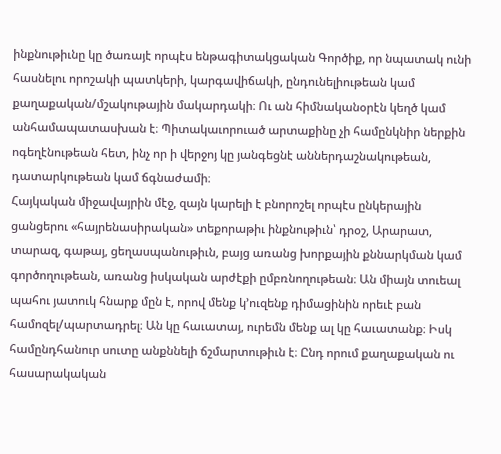ինքնութիւնը կը ծառայէ որպէս ենթագիտակցական Գործիք, որ նպատակ ունի հասնելու որոշակի պատկերի, կարգավիճակի, ընդունելիութեան կամ քաղաքական/մշակութային մակարդակի։ Ու ան հիմնականօրէն կեղծ կամ անհամապատասխան է։ Պիտակաւորուած արտաքինը չի համընկնիր ներքին ոգեղէնութեան հետ, ինչ որ ի վերջոյ կը յանգեցնէ աններդաշնակութեան, դատարկութեան կամ ճգնաժամի։
Հայկական միջավայրին մէջ, զայն կարելի է բնորոշել որպէս ընկերային ցանցերու «հայրենասիրական» տեքորաթիւ ինքնութիւն՝ դրօշ, Արարատ, տարազ, գաթայ, ցեղասպանութիւն, բայց առանց խորքային քննարկման կամ գործողութեան, առանց իսկական արժէքի ըմբռնողութեան։ Ան միայն տուեալ պահու յատուկ հնարք մըն է, որով մենք կ’ուզենք դիմացինին որեւէ բան համոզել/պարտադրել։ Ան կը հաւատայ, ուրեմն մենք ալ կը հաւատանք։ Իսկ համընդհանուր սուտը անքննելի ճշմարտութիւն է։ Ընդ որում քաղաքական ու հասարակական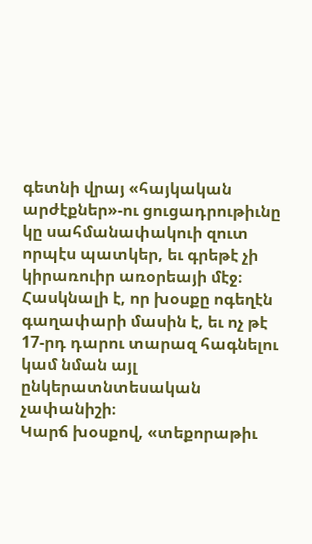գետնի վրայ «հայկական արժէքներ»-ու ցուցադրութիւնը կը սահմանափակուի զուտ որպէս պատկեր, եւ գրեթէ չի կիրառուիր առօրեայի մէջ։ Հասկնալի է, որ խօսքը ոգեղէն գաղափարի մասին է, եւ ոչ թէ 17-րդ դարու տարազ հագնելու կամ նման այլ ընկերատնտեսական չափանիշի։
Կարճ խօսքով, «տեքորաթիւ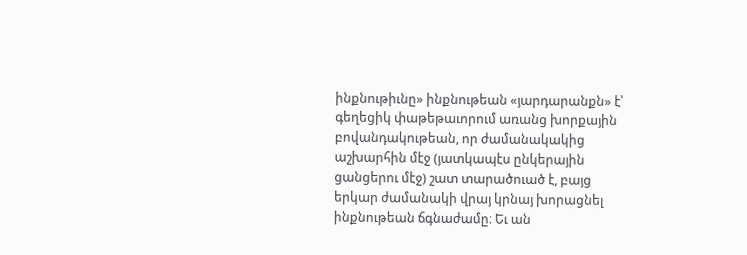ինքնութիւնը» ինքնութեան «յարդարանքն» է՝ գեղեցիկ փաթեթաւորում առանց խորքային բովանդակութեան, որ ժամանակակից աշխարհին մէջ (յատկապէս ընկերային ցանցերու մէջ) շատ տարածուած է, բայց երկար ժամանակի վրայ կրնայ խորացնել ինքնութեան ճգնաժամը։ Եւ ան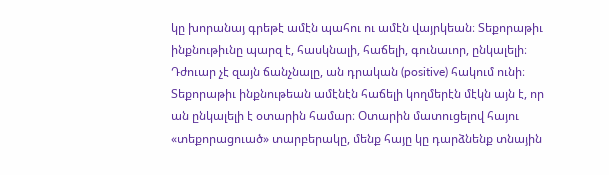կը խորանայ գրեթէ ամէն պահու ու ամէն վայրկեան։ Տեքորաթիւ ինքնութիւնը պարզ է, հասկնալի, հաճելի, գունաւոր, ընկալելի։ Դժուար չէ զայն ճանչնալը, ան դրական (positive) հակում ունի։ Տեքորաթիւ ինքնութեան ամէնէն հաճելի կողմերէն մէկն այն է, որ ան ընկալելի է օտարին համար։ Օտարին մատուցելով հայու «տեքորացուած» տարբերակը, մենք հայը կը դարձնենք տնային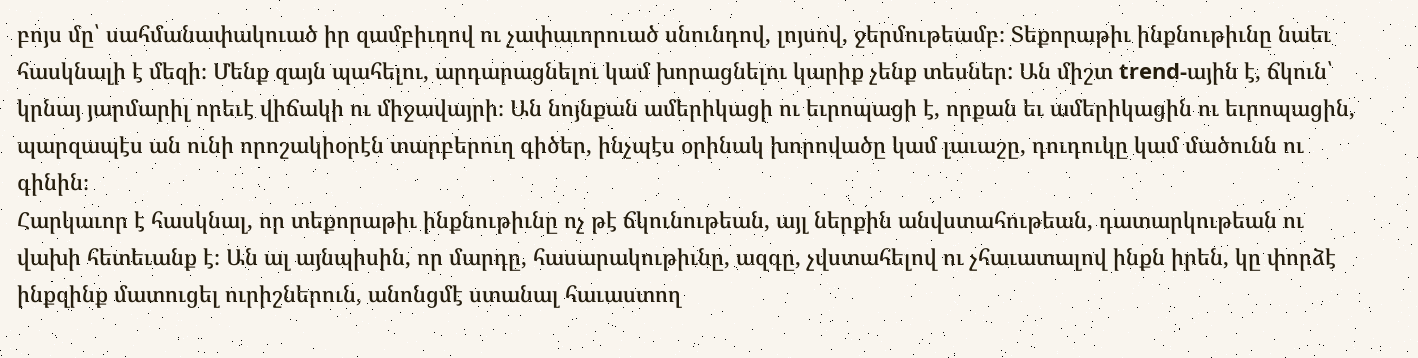բոյս մը՝ սահմանափակուած իր զամբիւղով ու չափաւորուած սնունդով, լոյսով, ջերմութեամբ։ Տեքորաթիւ ինքնութիւնը նաեւ հասկնալի է մեզի։ Մենք զայն պահելու, արդարացնելու կամ խորացնելու կարիք չենք տեսներ: Ան միշտ trend-ային է, ճկուն՝ կրնայ յարմարիլ որեւէ վիճակի ու միջավայրի։ Ան նոյնքան ամերիկացի ու եւրոպացի է, որքան եւ ամերիկացին ու եւրոպացին, պարզապէս ան ունի որոշակիօրէն տարբերուղ գիծեր, ինչպէս օրինակ խորովածը կամ լաւաշը, դուդուկը կամ մածունն ու գինին։
Հարկաւոր է հասկնալ, որ տեքորաթիւ ինքնութիւնը ոչ թէ ճկունութեան, այլ ներքին անվստահութեան, դատարկութեան ու վախի հետեւանք է։ Ան ալ այնպիսին, որ մարդը, հասարակութիւնը, ազգը, չվստահելով ու չհաւատալով ինքն իրեն, կը փորձէ ինքզինք մատուցել ուրիշներուն, անոնցմէ ստանալ հաւաստող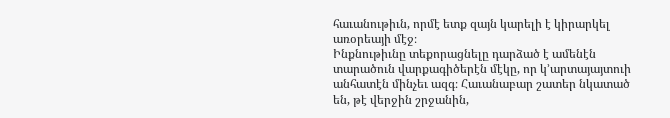հաւանութիւն, որմէ ետք զայն կարելի է կիրարկել առօրեայի մէջ։
Ինքնութիւնը տեքորացնելը դարձած է ամենէն տարածուն վարքագիծերէն մէկը, որ կ’արտայայտուի անհատէն մինչեւ ազգ։ Հաւանաբար շատեր նկատած են, թէ վերջին շրջանին,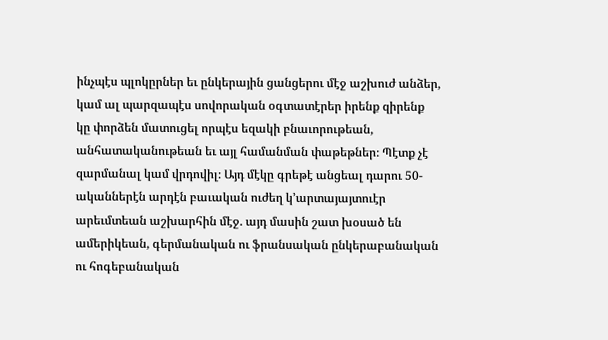ինչպէս պլոկըրներ եւ ընկերային ցանցերու մէջ աշխուժ անձեր, կամ ալ պարզապէս սովորական օգտատէրեր իրենք զիրենք կը փորձեն մատուցել որպէս եզակի բնաւորութեան, անհատականութեան եւ այլ համանման փաթեթներ։ Պէտք չէ զարմանալ կամ վրդովիլ։ Այդ մէկը գրեթէ անցեալ դարու 50-ականներէն արդէն բաւական ուժեղ կ’արտայայտուէր արեւմտեան աշխարհին մէջ. այդ մասին շատ խօսած են ամերիկեան, գերմանական ու ֆրանսական ընկերաբանական ու հոգեբանական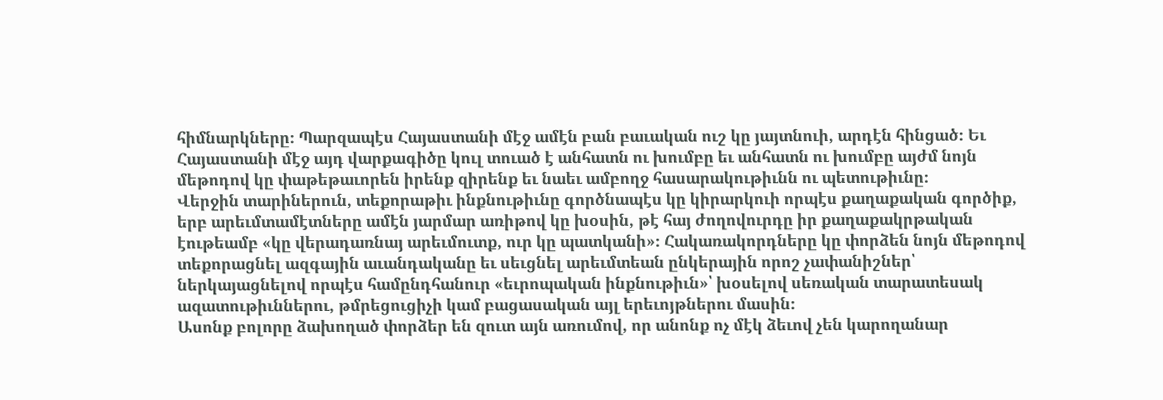հիմնարկները։ Պարզապէս Հայաստանի մէջ ամէն բան բաւական ուշ կը յայտնուի, արդէն հինցած։ Եւ Հայաստանի մէջ այդ վարքագիծը կուլ տուած է անհատն ու խումբը եւ անհատն ու խումբը այժմ նոյն մեթոդով կը փաթեթաւորեն իրենք զիրենք եւ նաեւ ամբողջ հասարակութիւնն ու պետութիւնը։
Վերջին տարիներուն, տեքորաթիւ ինքնութիւնը գործնապէս կը կիրարկուի որպէս քաղաքական գործիք, երբ արեւմտամէտները ամէն յարմար առիթով կը խօսին, թէ հայ ժողովուրդը իր քաղաքակրթական էութեամբ «կը վերադառնայ արեւմուտք, ուր կը պատկանի»։ Հակառակորդները կը փորձեն նոյն մեթոդով տեքորացնել ազգային աւանդականը եւ սեւցնել արեւմտեան ընկերային որոշ չափանիշներ՝ ներկայացնելով որպէս համընդհանուր «եւրոպական ինքնութիւն»՝ խօսելով սեռական տարատեսակ ազատութիւններու, թմրեցուցիչի կամ բացասական այլ երեւոյթներու մասին։
Ասոնք բոլորը ձախողած փորձեր են զուտ այն առումով, որ անոնք ոչ մէկ ձեւով չեն կարողանար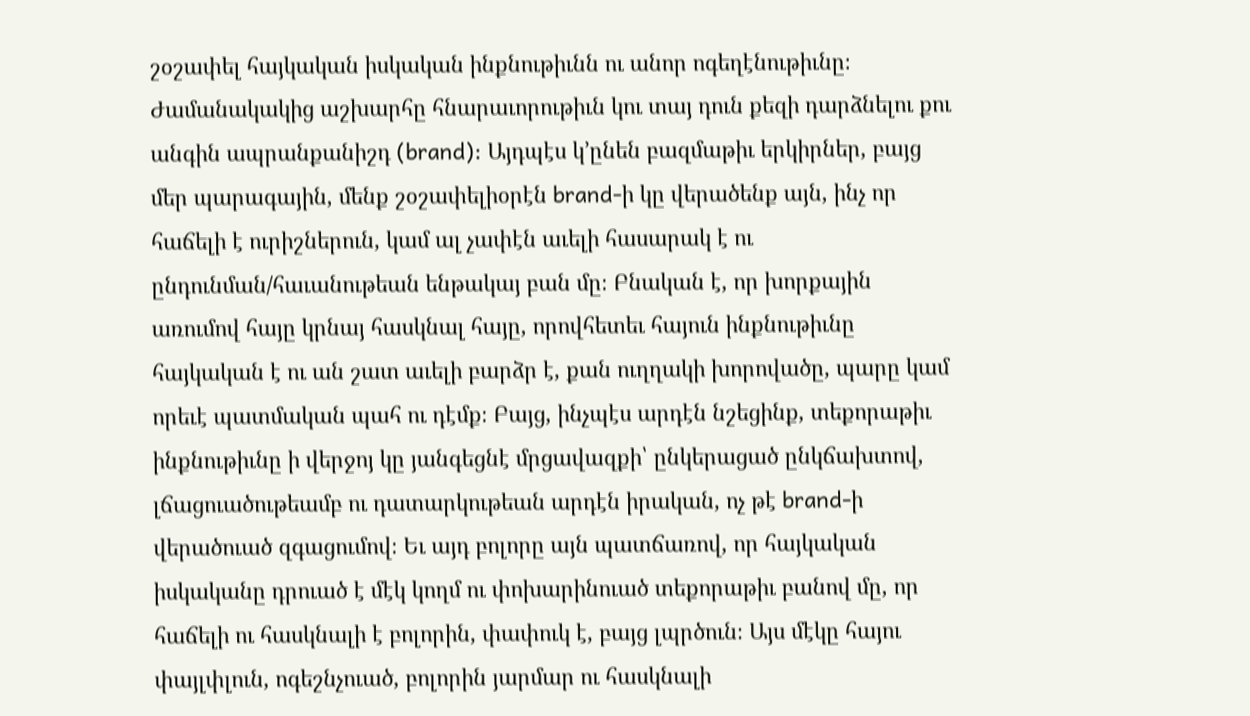շօշափել հայկական իսկական ինքնութիւնն ու անոր ոգեղէնութիւնը։ Ժամանակակից աշխարհը հնարաւորութիւն կու տայ դուն քեզի դարձնելու քու անգին ապրանքանիշդ (brand): Այդպէս կ’ընեն բազմաթիւ երկիրներ, բայց մեր պարագային, մենք շօշափելիօրէն brand-ի կը վերածենք այն, ինչ որ հաճելի է ուրիշներուն, կամ ալ չափէն աւելի հասարակ է ու ընդունման/հաւանութեան ենթակայ բան մը։ Բնական է, որ խորքային առումով հայը կրնայ հասկնալ հայը, որովհետեւ հայուն ինքնութիւնը հայկական է ու ան շատ աւելի բարձր է, քան ուղղակի խորովածը, պարը կամ որեւէ պատմական պահ ու դէմք։ Բայց, ինչպէս արդէն նշեցինք, տեքորաթիւ ինքնութիւնը ի վերջոյ կը յանգեցնէ մրցավազքի՝ ընկերացած ընկճախտով, լճացուածութեամբ ու դատարկութեան արդէն իրական, ոչ թէ brand-ի վերածուած զգացումով։ Եւ այդ բոլորը այն պատճառով, որ հայկական իսկականը դրուած է մէկ կողմ ու փոխարինուած տեքորաթիւ բանով մը, որ հաճելի ու հասկնալի է բոլորին, փափուկ է, բայց լպրծուն։ Այս մէկը հայու փայլփլուն, ոգեշնչուած, բոլորին յարմար ու հասկնալի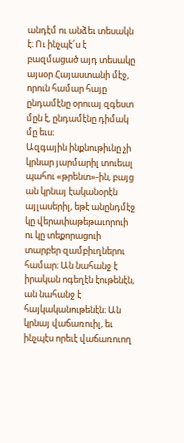անդէմ ու անձեւ տեսակն է։ Ու ինչպէ՜ս է բազմացած այդ տեսակը այսօր Հայաստանի մէջ, որուն համար հայը ընդամէնը օրուայ զգեստ մըն է, ընդամէնը դիմակ մը եւս։
Ազգային ինքնութիւնը չի կրնար յարմարիլ տուեալ պահու «թրենտ»-ին, բայց ան կրնայ էականօրէն այլասերիլ, եթէ անընդմէջ կը վերափաթեթաւորուի ու կը տեքորացուի տարբեր զամբիւղներու համար։ Ան նահանջ է իրական ոգեղէն էութենէն, ան նահանջ է հայկականութենէն։ Ան կրնայ վաճառուիլ, եւ ինչպէս որեւէ վաճառուող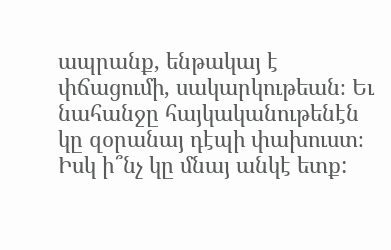ապրանք, ենթակայ է փճացումի, սակարկութեան։ Եւ նահանջը հայկականութենէն կը զօրանայ դէպի փախուստ։
Իսկ ի՞նչ կը մնայ անկէ ետք: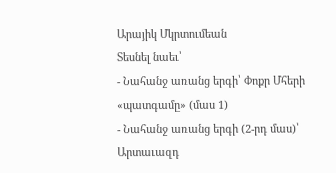Արայիկ Մկրտումեան
Տեսնել նաեւ՝
- Նահանջ առանց երգի՝ Փոքր Մհերի «պատգամը» (մաս 1)
- Նահանջ առանց երգի (2-րդ մաս)՝ Արտաւազդ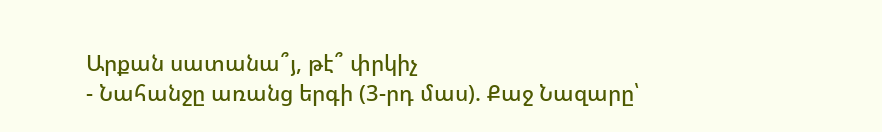Արքան սատանա՞յ, թէ՞ փրկիչ
- Նահանջը առանց երգի (3-րդ մաս). Քաջ Նազարը՝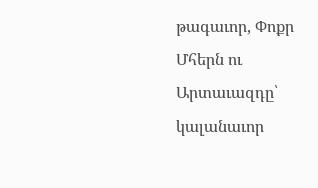թագաւոր, Փոքր Մհերն ու Արտաւազդը՝ կալանաւոր